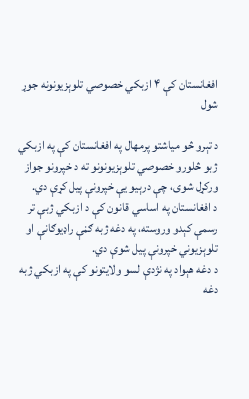افغانستان کې ۴ ازبکي خصوصي تلوېزیونونه جوړ شول

د تېرو څو میاشتو پرمهال په افغانستان کې په ازبکي ژبو څلورو خصوصي تلوېزیونونو ته د خپرونو جواز ورکړل شوی، چې درېیو یې خپرونې پیل کړې دي.
د افغانستان په اساسي قانون کې د ازبکي ژبې تر رسمې کېدو وروسته، په دغه ژبه ګڼې راډیوګانې او تلوېزیوني خپرونې پیل شوې دي.
د دغه هېواد په نژدې لسو ولایتونو کې په ازبکي ژبه دغه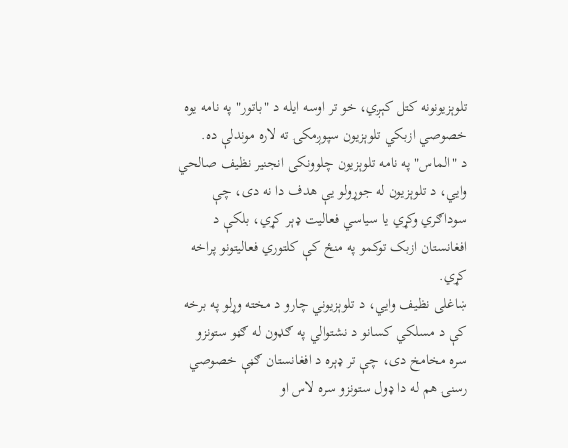تلوېزیونونه کتل کېږي، خو تر اوسه ایله د "باتور" په نامه یوه خصوصي ازبکي تلوېزیون سپوږمکۍ ته لاره موندلې ده.
د "الماس" په نامه تلوېزیون چلوونکی انجنیر نظیف صالحي وايي، د تلوېزیون له جوړولو یې هدف دا نه دی، چې سوداګري وکړي یا سیاسي فعالیت ډېر کړي، بلکې د افغانستان ازبک توکمو په منځ کې کلتوري فعالیتونو پراخه کړي.
ښاغلی نظیف وايي، د تلوېزیوني چارو د مخته وړلو په برخه کې د مسلکي کسانو د نشتوالي په ګډون له ګڼو ستونزو سره مخامخ دی، چې تر ډېره د افغانستان ګڼې خصوصي رسنۍ هم له دا ډول ستونزو سره لاس او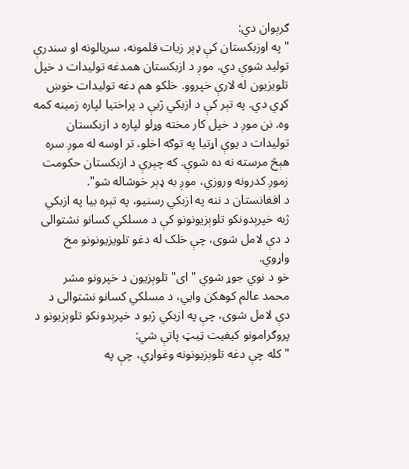ګرېوان دي:
"په اوزبکستان کې ډېر زیات فلمونه، سریالونه او سندرې تولید شوې دي. موږ د ازبکستان همدغه تولیدات د خپل تلویزیون له لارې خپروو. خلکو هم دغه تولیدات خوښ کړي دي. په تېر کې د ازبکي ژبې د پراختیا لپاره زمینه کمه وه. نن موږ د خپل کار مخته وړلو لپاره د ازبکستان تولیدات د یوې اړتیا په توګه اخلو، تر اوسه له موږ سره هېڅ مرسته نه ده شوې. که چېرې د ازبکستان حکومت زموږ کدرونه وروزي، موږ به ډېر خوشاله شو".
د افغانستان د ننه په ازبکي رسنیو، په تېره بیا په ازبکي ژبه خپرېدونکو تلوېزیونونو کې د مسلکي کسانو نشتوالی د دې لامل شوی، چې خلک له دغو تلویزیونونو مخ واړوي.
خو د نوي جوړ شوي "ای" تلوېزیون د خپرونو مشر محمد عالم کوهکن وايي، د مسلکي کسانو نشتوالی د دې لامل شوی، چې په ازبکي ژبو د خپرېدونکو تلوېزیونو د پروګرامونو کیفیت ټيټ پاتې شي:
"کله چې دغه تلوېزیونونه وغواړي، چې په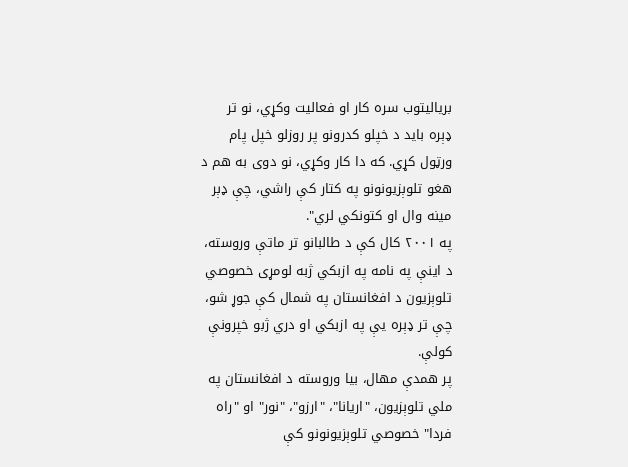بریاليتوب سره کار او فعالیت وکړي، نو تر ډېره باید د خپلو کدرونو پر روزلو خپل پام ورټول کړي. که دا کار وکړي، نو دوی به هم د هغو تلوېزیونونو په کتار کې راشي، چې ډېر مینه وال او کتونکي لري".
په ۲۰۰۱ کال کې د طالبانو تر ماتې وروسته، د اینې په نامه په ازبکي ژبه لومړی خصوصي تلوېزیون د افغانستان په شمال کې جوړ شو، چې تر ډېره یې په ازبکي او دري ژبو خپرونې کولې.
پر همدې مهال، بیا وروسته د افغانستان په ملي تلوېزیون، "اریانا"، "ارزو"، "نور" او "راه فردا" خصوصي تلوېزیونونو کې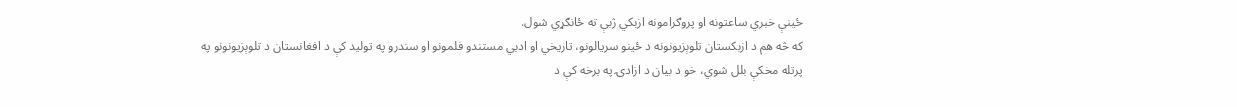ځینې خبري ساعتونه او پروګرامونه ازبکي ژبې ته ځانګړي شول.
که څه هم د ازبکستان تلوېزیونونه د ځینو سریالونو، تاریخي او ادبي مستندو فلمونو او سندرو په تولید کې د افغانستان د تلوېزیونونو په پرتله مخکې بلل شوي، خو د بیان د ازادۍ په برخه کې د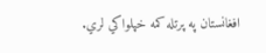افغانستان په پرتله کمه خپلواکي لري.